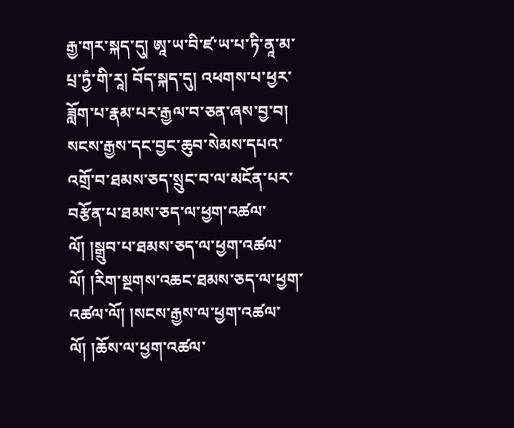རྒྱ་གར་སྐད་དུ། ཨཱ་ཡ་བི་ཛ་ཡ་པ་ཏི་ནཱ་མ་པྲ་ཏྱཾ་གི་རཱ། བོད་སྐད་དུ། འཕགས་པ་ཕྱར་ཟློག་པ་རྣམ་པར་རྒྱལ་བ་ཅན་ཞས་བྱ་བ། སངས་རྒྱས་དང་བྱང་ཆུབ་སེམས་དཔའ་འགྲོ་བ་ཐམས་ཅད་སྲུང་བ་ལ་མངོན་པར་བརྩོན་པ་ཐམས་ཅད་ལ་ཕྱག་འཚལ་ལོ། །སྒྲུབ་པ་ཐམས་ཅད་ལ་ཕྱག་འཚལ་ལོ། །རིག་སྔགས་འཆང་ཐམས་ཅད་ལ་ཕྱག་འཚལ་ལོ། །སངས་རྒྱས་ལ་ཕྱག་འཚལ་ལོ། །ཆོས་ལ་ཕྱག་འཚལ་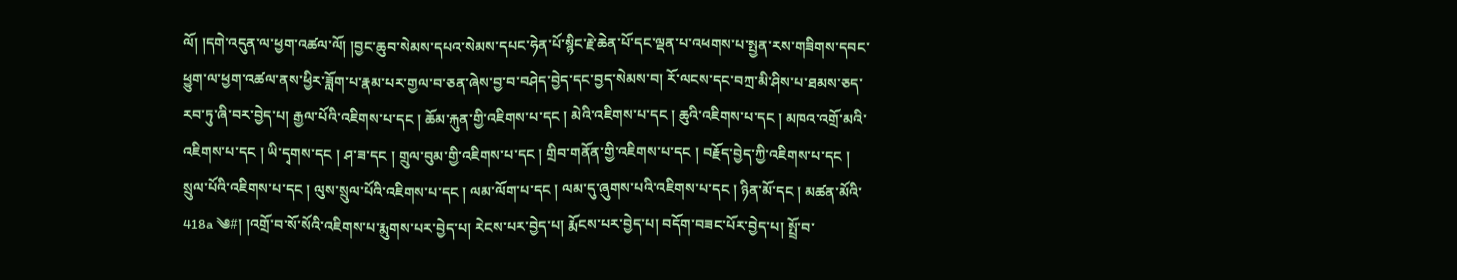ལོ། །དགེ་འདུན་ལ་ཕྱག་འཚལ་ལོ། །བྱང་ཆུབ་སེམས་དཔའ་སེམས་དཔང་ཧེན་པོ་སྙིང་རྗེ་ཆེན་པོ་དང་ལྡན་པ་འཕགས་པ་སྤྱན་རས་གཟིགས་དབང་ཕྱུག་ལ་ཕྱག་འཚལ་ནས་ཕྱིར་ཟློག་པ་རྣམ་པར་གྱལ་བ་ཅན་ཞེས་བྱ་བ་བཤེད་བྱེད་དང་བྱད་སེམས་བ། རོ་ལངས་དང་བཀྲ་མི་ཤིས་པ་ཐམས་ཅད་རབ་ཏུ་ཞི་བར་བྱེད་པ། རྒྱལ་པོའི་འཇིགས་པ་དང ། ཆོམ་རྐུན་གྱི་འཇིགས་པ་དང ། མེའི་འཇིགས་པ་དང ། ཆུའི་འཇིགས་པ་དང ། མཁའ་འགྲོ་མའི་འཇིགས་པ་དང ། ཡི་དྭགས་དང ། ཤ་ཟ་དང ། གྲུལ་བུམ་གྱི་འཇིགས་པ་དང ། གྲིབ་གནོན་གྱི་འཇིགས་པ་དང ། བརྗོད་བྱེད་ཀྱི་འཇིགས་པ་དང ། སྲུལ་པོའི་འཇིགས་པ་དང ། ལུས་སྲུལ་པོའི་འཇིགས་པ་དང ། ལམ་ལོག་པ་དང ། ལམ་དུ་ཞུགས་པའི་འཇིགས་པ་དང ། ཉིན་མོ་དང ། མཚན་མོའི་ 418a ༄#། །འགྲོ་བ་སོ་སོའི་འཇིགས་པ་རྨུགས་པར་བྱེད་པ། རེངས་པར་བྱེད་པ། རྨོངས་པར་བྱེད་པ། བདོག་བཟང་པོར་བྱེད་པ། སྤྲོ་བ་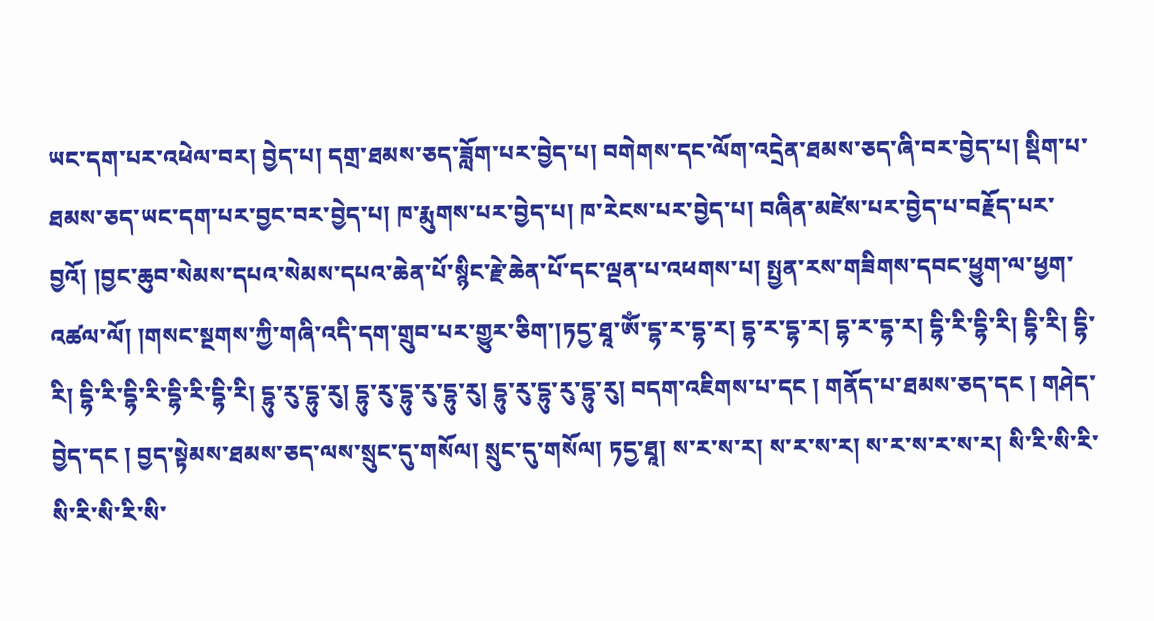ཡང་དག་པར་འཕེལ་བར། བྱེད་པ། དགྲ་ཐམས་ཅད་ཟློག་པར་བྱེད་པ། བགེགས་དང་ལོག་འདྲེན་ཐམས་ཅད་ཞི་བར་བྱེད་པ། སྡིག་པ་ཐམས་ཅད་ཡང་དག་པར་བྱང་བར་བྱེད་པ། ཁ་རྨུགས་པར་བྱེད་པ། ཁ་རེངས་པར་བྱེད་པ། བཞིན་མཛེས་པར་བྱེད་པ་བརྗོད་པར་བྱའོ། །བྱང་ཆུབ་སེམས་དཔའ་སེམས་དཔའ་ཆེན་པོ་སྙིང་རྗེ་ཆེན་པོ་དང་ལྡན་པ་འཕགས་པ། སྤྱན་རས་གཟིགས་དབང་ཕྱུག་ལ་ཕྱག་འཚལ་ལོ། །གསང་སྔགས་ཀྱི་གཞི་འདི་དག་གྲུབ་པར་གྱུར་ཅིག་།ཏདྱ་ཐཱ་ཨོཾ་དྷ་ར་དྷ་ར། དྷ་ར་དྷ་ར། དྷ་ར་དྷ་ར། དྷི་རི་དྷི་རི། དྷི་རི། དྷི་རི། དྷི་རི་དྷི་རི་དྷི་རི་དྷི་རི། དྷུ་རུ་དྷུ་རུ། དྷུ་རུ་དྷུ་རུ་དྷུ་རུ། དྷུ་རུ་དྷུ་རུ་དྷུ་རུ། བདག་འཇིགས་པ་དང ། གནོད་པ་ཐམས་ཅད་དང ། གཤེད་བྱེད་དང ། བྱད་སྟེམས་ཐམས་ཅད་ལས་སྲུང་དུ་གསོལ། སྲུང་དུ་གསོལ། ཏདྱ་ཐཱ། ས་ར་ས་ར། ས་ར་ས་ར། ས་ར་ས་ར་ས་ར། སི་རི་སི་རི་སི་རི་སི་རི་སི་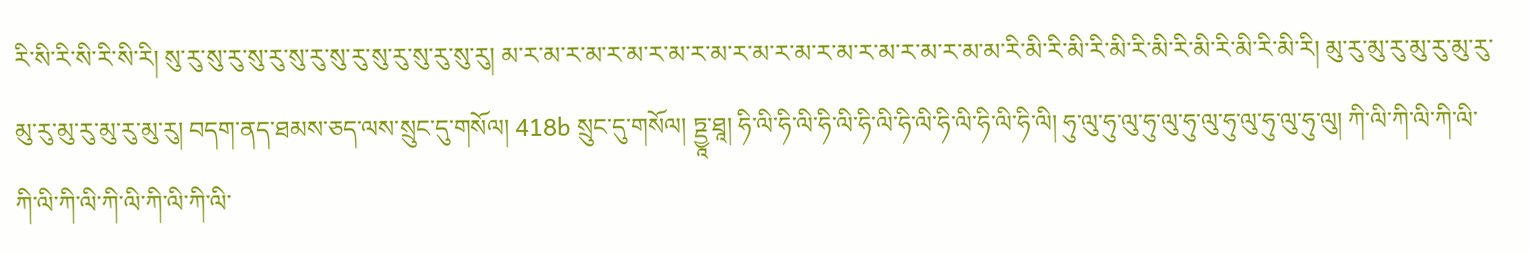རི་སི་རི་སི་རི་སི་རི། སུ་རུ་སུ་རུ་སུ་རུ་སུ་རུ་སུ་རུ་སུ་རུ་སུ་རུ་སུ་རུ། མ་ར་མ་ར་མ་ར་མ་ར་མ་ར་མ་ར་མ་ར་མ་ར་མ་ར་མ་ར་མ་ར་མ་མ་རི་མི་རི་མི་རི་མི་རི་མི་རི་མི་རི་མི་རི་མི་རི། མུ་རུ་མུ་རུ་མུ་རུ་མུ་རུ་མུ་རུ་མུ་རུ་མུ་རུ་མུ་རུ། བདག་ནད་ཐམས་ཅད་ལས་སྲུང་དུ་གསོལ། 418b སྲུང་དུ་གསོལ། ཏྡྱཱ་ཐཱ། ཧི་ལི་ཧི་ལི་ཧི་ལི་ཧི་ལི་ཧི་ལི་ཧི་ལི་ཧི་ལི་ཧི་ལི། ཧུ་ལུ་ཧུ་ལུ་ཧུ་ལུ་ཧུ་ལུ་ཧུ་ལུ་ཧུ་ལུ་ཧུ་ལུ། ཀི་ལི་ཀི་ལི་ཀི་ལི་ཀི་ལི་ཀི་ལི་ཀི་ལི་ཀི་ལི་ཀི་ལི་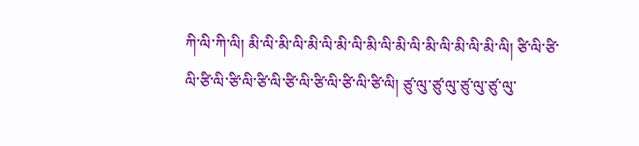ཀི་ལི་ཀི་ལི། མི་ལི་མི་ལི་མི་ལི་མི་ལི་མི་ལི་མི་ལི་མི་ལི་མི་ལི་མི་ལི། ཙི་ལི་ཙི་ལི་ཙི་ལི་ཙི་ལི་ཙི་ལི་ཙི་ལི་ཙི་ལི་ཙི་ལི་ཙི་ལི། ཙུ་ལུ་ཙུ་ལུ་ཙུ་ལུ་ཙུ་ལུ་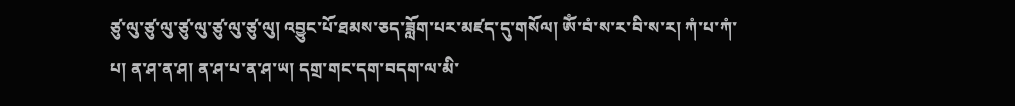ཙུ་ལུ་ཙུ་ལུ་ཙུ་ལུ་ཙུ་ལུ་ཙུ་ལུ། འབྱུང་པོ་ཐམས་ཅད་ཟློག་པར་མཛད་དུ་གསོལ། ཨོཾ་བཾ་ས་ར་བི་ས་ར། ཀཾ་པ་ཀཾ་པ། ན་ཤ་ན་ཤ། ན་ཤ་པ་ན་ཤ་ཡ། དགྲ་གང་དག་བདག་ལ་མི་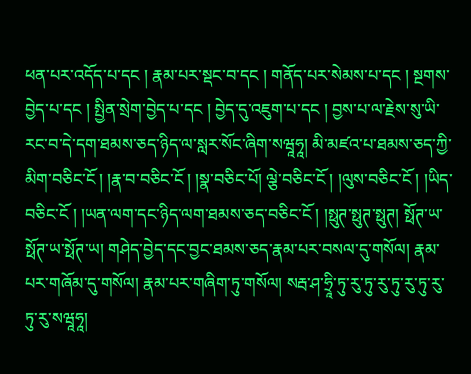ཕན་པར་འདོད་པ་དང ། རྣམ་པར་སྡང་བ་དང ། གནོད་པར་སེམས་པ་དང ། སྔགས་བྱེད་པ་དང ། སྤྱིན་སྲེག་བྱེད་པ་དང ། བྱེད་དུ་འཇུག་པ་དང ། བྱས་པ་ལ་རྗེས་སུ་ཡི་རང་བ་དེ་དག་ཐམས་ཅད་ཉིད་ལ་སླར་སོང་ཞིག་སཝཱཧཱ། མི་མཛའ་པ་ཐམས་ཅད་ཀྱི་མིག་བཅིང་ངོ ། །རྣ་བ་བཅིང་ངོ ། །སྣ་བཅིང་པོ། ལྕེ་བཅིང་ངོ ། །ལུས་བཅིང་ངོ ། །ཡིད་བཅིང་ངོ ། །ཡན་ལག་དང་ཉིད་ལག་ཐམས་ཅད་བཅིང་ངོ ། །སྥུཊ་སྥུཊ་སྥུཊ། སྥོཊ་ཡ་སྥོཊ་ཡ་སྥོཊ་ཡ། གཤེད་བྱེད་དང་བྱང་ཐམས་ཅད་རྣམ་པར་བསལ་དུ་གསོལ། རྣམ་པར་གཞོམ་དུ་གསོལ། རྣམ་པར་གཞིག་ཏུ་གསོལ། སརྦ་ཤ་ཧྲཱི་ཏུ་རུ་ཏུ་རུ་ཏུ་རུ་ཏུ་རུ་ཏུ་རུ་སཝཱཧཱ།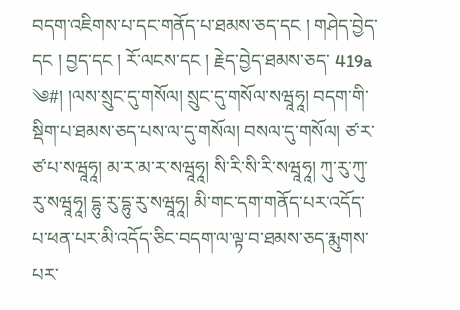བདག་འཇིགས་པ་དང་གནོད་པ་ཐམས་ཅད་དང ། གཤེད་བྱེད་དང ། བྱད་དང ། རོ་ལངས་དང ། རྗེད་བྱེད་ཐམས་ཅད་ 419a ༄#། །ལས་སྲུང་དུ་གསོལ། སྲུང་དུ་གསོལ་སཝཱཧཱ། བདག་གི་སྡིག་པ་ཐམས་ཅད་པས་ལ་དུ་གསོལ། བསལ་དུ་གསོལ། ཙ་ར་ཙ་པ་སཝཱཧཱ། མ་ར་མ་ར་སཝཱཧཱ། སི་རི་སི་རི་སཝཱཧཱ། ཀུ་རུ་ཀུ་རུ་སཝཱཧཱ། དྷུ་རུ་དྷུ་རུ་སཝཱཧཱ། མི་གང་དག་གནོད་པར་འདོད་པ་ཕན་པར་མི་འདོད་ཅིང་བདག་ལ་ལྟ་བ་ཐམས་ཅད་རྨུགས་པར་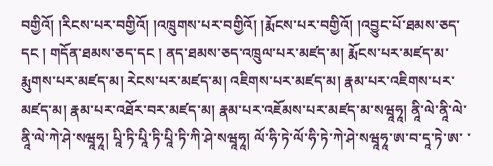བགྱིའོ། །རིངས་པར་བགྱིའོ། །འཁྲུགས་པར་བགྱིའོ། །རྨོངས་པར་བགྱིའོ། །འབྱུང་པོ་ཐམས་ཅད་དང ། གདོན་ཐམས་ཅད་དང ། ནད་ཐམས་ཅད་འཁྲུལ་པར་མཛད་མ། རྨོངས་པར་མཛད་མ་རྨུགས་པར་མཛད་མ། རེངས་པར་མཛད་མ། འཇིགས་པར་མཛད་མ། རྣམ་པར་འཇིགས་པར་མཛད་མ། རྣམ་པར་འཐོར་བར་མཛད་མ། རྣམ་པར་འཇོམས་པར་མཛད་མ་སཝཱཧཱ། ནཱི་ལེ་ནཱི་ལེ་ནཱི་ལེ་ཀེ་ཤེ་སཝཱཧཱ། པཱི་ཏི་པཱི་ཏི་པཱི་ཏི་ཀི་ཤེ་སཝཱཧཱ། ལོ་ཧི་ཏེ་ལོ་ཧི་ཏེ་ཀེ་ཤེ་སཝཱཧཱ་ཨ་བ་དཱ་ཏེ་ཨ་ ་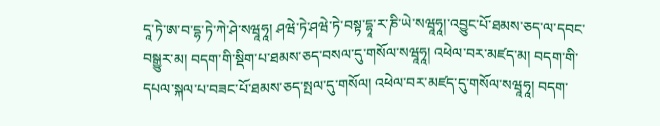དཱ་ཏེ་ཨ་བ་དྷ་ཏེ་ཀེ་ཤེ་སཝཱཧཱ། ཤཝེ་ཏེ་ཤཝེ་ཏེ་བསྟ་དྷཱ་ར་ཎི་ཡེ་སཝཱཧཱ།་འབྱུང་པོ་ཐམས་ཅད་ལ་དབང་བསྒྱུར་མ། བདག་གི་སྡིག་པ་ཐམས་ཅད་བསལ་དུ་གསོལ་སཝཱཧཱ། འཕེལ་བར་མཛད་མ། བདག་གི་དཔལ་སྐལ་པ་བཟང་པོ་ཐམས་ཅད་སྤལ་དུ་གསོལ། འཕེལ་བར་མཛད་དུ་གསོལ་སཝཱཧཱ། བདག་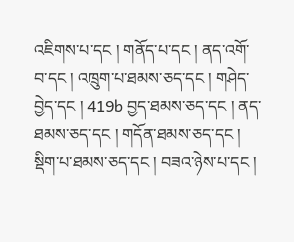འཇིགས་པ་དང ། གནོད་པ་དང ། ནད་འགོ་བ་དང ། འཁྲུག་པ་ཐམས་ཅད་དང ། གཤེད་བྱེད་དང ། 419b བྱད་ཐམས་ཅད་དང ། ནད་ཐམས་ཅད་དང ། གདོན་ཐམས་ཅད་དང ། སྡིག་པ་ཐམས་ཅད་དང ། བཟའ་ཉེས་པ་དང །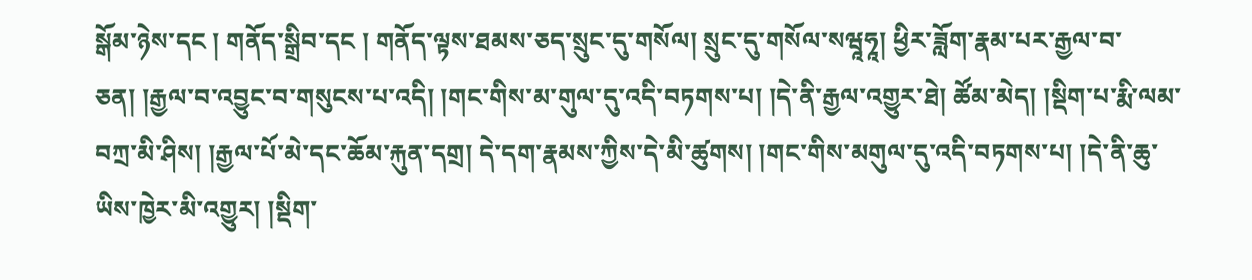སྒོམ་ཉེས་དང ། གནོད་སྒྲིབ་དང ། གནོད་ལྟས་ཐམས་ཅད་སྲུང་དུ་གསོལ། སྲུང་དུ་གསོལ་སཝཱཧཱ། ཕྱིར་ཟློག་རྣམ་པར་རྒྱལ་བ་ཅན། །རྒྱལ་བ་འབྱུང་བ་གསུངས་པ་འདི། །གང་གིས་མ་གུལ་དུ་འདི་བཏགས་པ། །དེ་ནི་རྒྱལ་འགྱུར་ཐེ། ཚོམ་མེད། །སྡིག་པ་རྨི་ལམ་བཀྲ་མི་ཤིས། །རྒྱལ་པོ་མེ་དང་ཆོམ་རྐུན་དགྲ། དེ་དག་རྣམས་ཀྱིས་དེ་མི་ཚུགས། །གང་གིས་མགུལ་དུ་འདི་བཏགས་པ། །དེ་ནི་ཆུ་ཡིས་ཁྱེར་མི་འགྱུར། །སྡིག་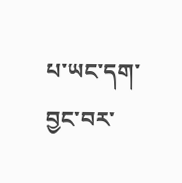པ་ཡང་དག་བྱང་བར་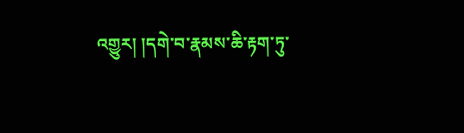འགྱུར། །དགེ་བ་རྣམས་ཆི་རྟག་ཏུ་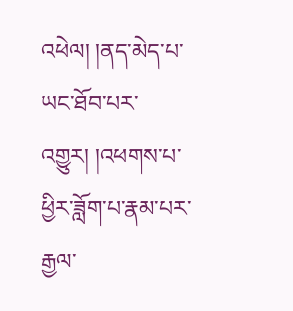འཕེལ། །ནད་མེད་པ་ཡང་ཐོབ་པར་འགྱུར། །འཕགས་པ་ཕྱིར་ཟློག་པ་རྣམ་པར་རྒྱལ་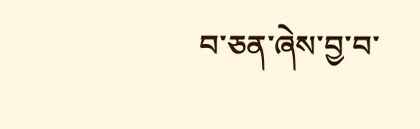བ་ཅན་ཞེས་བྱ་བ་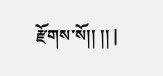རྫོགས་སོ།། །། |